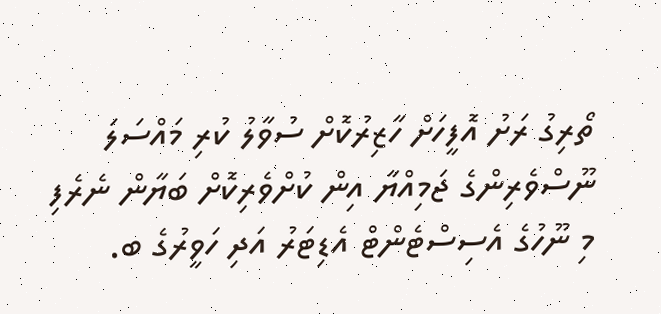ތޯރިގު ރަށު އޮފީހަށް ހާޒިރުކޮށް ސުވާލު ކުރި މައްސަލަ ނޫސްވެރިންގެ ޖަމިއްޔާ އިން ކުށްވެރިކޮށް ބަޔާން ނެރެފި
މި ނޫހުގެ އެސިސްޓެންޓް އެޑިޓަރު އަދި ހަވީރުގެ ބ.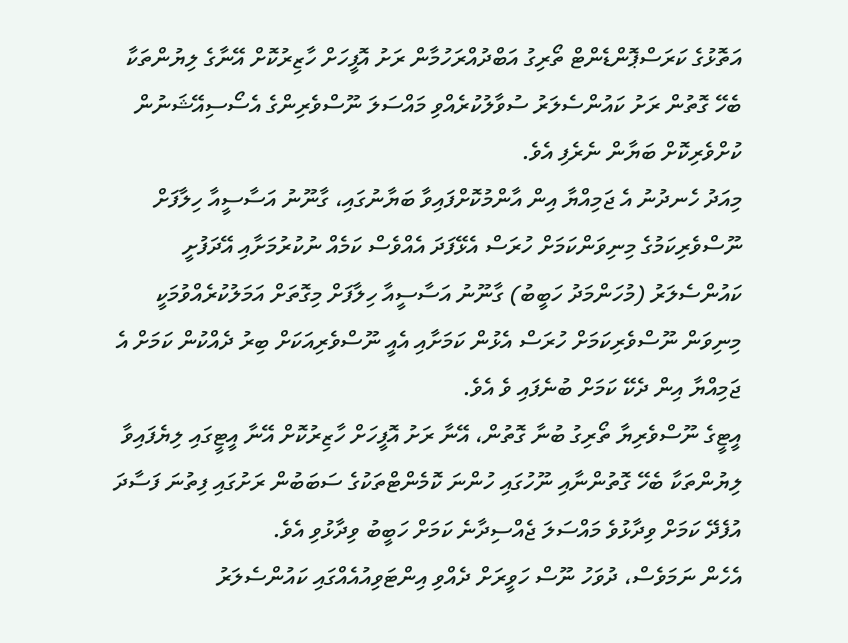އަތޮޅުގެ ކަރަސްޕޮންޑެންޓް ތޯރިގު އަބްދުއްރަހުމާން ރަށު އޮފީހަށް ހާޒިރުކޮށް އޭނާގެ ލިޔުންތަކާ ބެހޭ ގޮތުން ރަށު ކައުންސެލަރު ސުވާލުކުރެއްވި މައްސަލަ ނޫސްވެރިންގެ އެސޯސިއޭޝަނުން ކުށްވެރިކޮށް ބަޔާން ނެރެފި އެވެ.
މިއަދު ހެނދުނު އެ ޖަމިއްޔާ އިން އާންމުކޮށްފައިވާ ބަޔާނުގައި، ގާނޫނު އަސާސީއާ ހިލާފަށް ނޫސްވެރިކަމުގެ މިނިވަންކަމަށް ހުރަސް އެޅޭފަދަ އެއްވެސް ކަމެއް ނުކުރުމަށާއި އޭދަފުށީ ކައުންސެލަރު (މުހަންމަދު ހަބީބު) ގާނޫނު އަސާސީއާ ހިލާފަށް މިގޮތަށް އަމަލުކުރެއްވުމަކީ މިނިވަން ނޫސްވެރިކަމަށް ހުރަސް އެޅުން ކަމަށާއި އެއީ ނޫސްވެރިއަކަށް ބިރު ދެއްކުން ކަމަށް އެ ޖަމިއްޔާ އިން ދެކޭ ކަމަށް ބުނެފައި ވެ އެވެ.
އީޓީގެ ނޫސްވެރިޔާ ތޯރިގު ބުނާ ގޮތުން، އޭނާ ރަށު އޮފީހަށް ހާޒިރުކޮށް އޭނާ އީޓީގައި ލިޔެފައިވާ ލިޔުންތަކާ ބެހޭ ގޮތުންނާއި ނޫހުގައި ހުންނަ ކޮމެންޓްތަކުގެ ސަބަބުން ރަށުގައި ފިތުނަ ފަސާދަ އުފެދޭ ކަމަށް ވިދާޅުވެ މައްސަލަ ޖެއްސިދާނެ ކަމަށް ހަބީބު ވިދާޅުވި އެވެ.
އެހެން ނަމަވެސް، ދުވަހު ނޫސް ހަވީރަށް ދެއްވި އިންޓަވިއުއެއްގައި ކައުންސެލަރު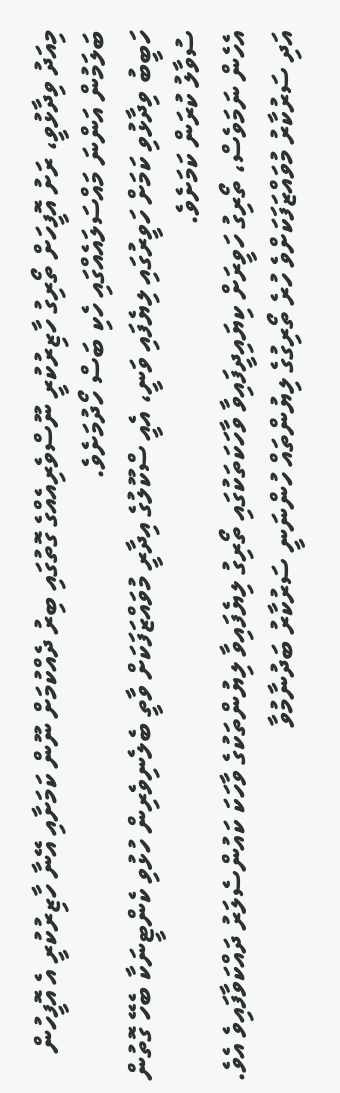މިއަދު ވިދާޅުވީ، ރަށު އޮފީހަށް ތޯރިގު ހާޒިރުކުރީ ނޫސްވެރިއެއްގެ ގޮތުގައި ބިރު ދެއްކުމަށް ނޫން ކަމަށާއި އޭނާ ހާޒިރުކުރީ އެ އޮފީހުން ބަލަމުން އަންނަ މައްސަލައެއްގައި ހެކި ބަސް ހޯދުމަށެވެ.
ހަބީބު ވިދާޅުވި ކަމަށް ހަވީރުގައި ލިޔެފައި ވަނީ، އެއީ ސްކޫލުގެ އިދާރީ މުވައްޒަފަކަށް ވާތީ ބެލެނިވެރިން ހުޅުވި ކެންޓީނަކާ ބެހޭ ގޮތުން ސުވާލު ކުރަން ކަމަށެވެ.
އެހެން ނަމަވެސް، ތޯރިގު ހަވީރަށް ކިޔައިދީފައިވާ ވާހަކަތަކުގައި ތޯރިގު ލިޔެފައިވާ ލިޔުންތަކުގެ ވާހަކަ ކައުންސެލަރު ދައްކަވާފައިވެ އެވެ. އަދި ސަރުކާރު މުވައްޒަފަކަށްވެ ހުރެ ތޯރިގުގެ ލިޔުންތައް ހުންނަނީ ސަރުކާރު ބަދުނާމުވާ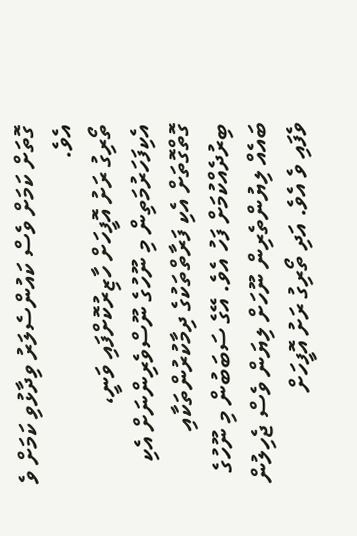ގޮތަށް ކަމަށް ވެސް ކައުންސެލަރު ވިދާޅުވި ކަމަށް ވެ އެވެ.
ތޯރިގު ރަށު އޮފީހަށް ހާޒިރުކޮށްފައި ވަނީ، އެކިފަހަރުމަތިން މި ނޫހުގެ ނޫސްވެރިންނަށް އެކި ގޮތްގޮތަށް އެކި ފަރާތްތަކުގެ ދިމާކުރުންތަކާއި ބިރުދެއްކުމަށް ފަހު އެވެ. އޭގެ ސަބަބުން މި ނޫހުގެ ބައެއް ލިޔުންތެރިން ނޫހަށް ލިޔަން ވެސް ޖެހިލުން ވެފައި ވެ އެވެ. އަދި ތޯރިގު ރަށު އޮފީހަށް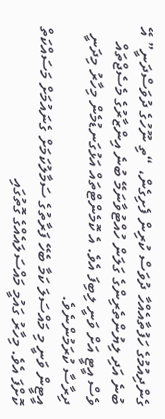ގެންދިއުމުގެ ހަފުތާއެއްހާ ދުވަސް ކުރިން ފެށިގެން، “ތި ނޫހުގެ ދުވަސްދަނީ” އޭ ބުނެ އަދި ލިޔުންތެރިންގެ ގަލަން ހުއްޓުވާނަމޭ ބުނެ އިންޒާރުގެ މެސެޖްތައް ވެސް އީޓީ އަށް ވަނީ ލިބިފަ އެވެ. އެ ކޮމެންޓްތައް އަޅުގަނޑުމެން މިހާރު މިދަނީ ދިރާސާ ކުރަމުންނެވެ.
އީޓީން ވަނީ މި މައްސަލަ ކަމާ ބެހޭ ފަރާތުގެ ސަމާލުކަމަށް ގެނައުމަށް މަސައްކަތް ކޮށްފަ އެވެ. މިހާރު ގައުމީ މައްސަލައެއްގެ ގޮތުގައި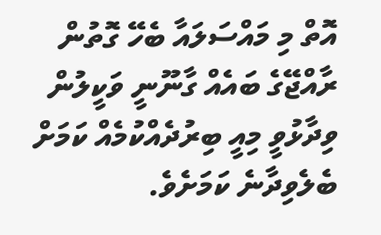އޮތް މި މައްސަލައާ ބެހޭ ގޮތުން ރާއްޖޭގެ ބައެއް ގާނޫނީ ވަކީލުން ވިދާޅުވީ މިއީ ބިރުދެއްކުމެއް ކަމަށް ބެލެވިދާނެ ކަމަށެވެ.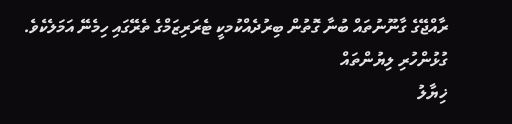ރާއްޖޭގެ ގާނޫނުތައް ބުނާ ގޮތުން ބިރުދެއްކުމކީ ޓެރަރިޒަމްގެ ތެރޭގައި ހިމެނޭ އަމަލެކެވެ.
ގުޅުންހުރި ލިޔުންތައް
ޚިޔާލު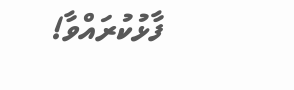ފާޅުކުރައްވާ!